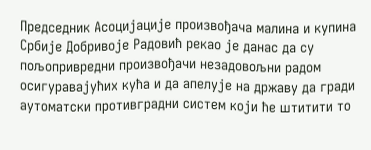Председник Асоцијације произвођача малина и купина Србије Добривоје Радовић рекао је данас да су пољопривредни произвођачи незадовољни радом осигуравајућих кућа и да апелује на државу да гради аутоматски противградни систем који ће штитити то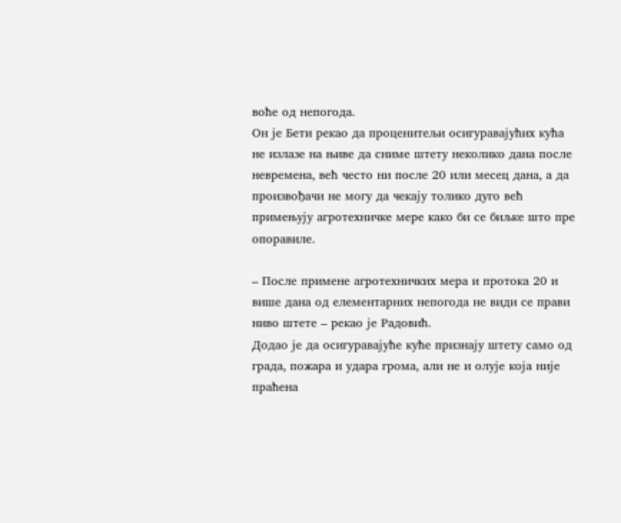воће од непогода.
Он је Бети рекао да проценитељи осигуравајућих кућа не излазе на њиве да сниме штету неколико дана после невремена, већ често ни после 20 или месец дана, а да произвођачи не могу да чекају толико дуго већ примењују агротехничке мере како би се биљке што пре опоравиле.

– После примене агротехничких мера и протока 20 и више дана од елементарних непогода не види се прави ниво штете – рекао је Радовић.
Додао је да осигуравајуће куће признају штету само од града, пожара и удара грома, али не и олује која није праћена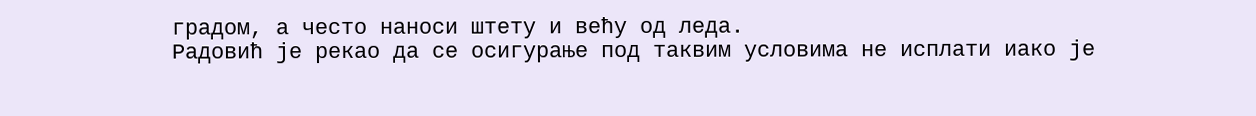градом, а често наноси штету и већу од леда.
Радовић је рекао да се осигурање под таквим условима не исплати иако је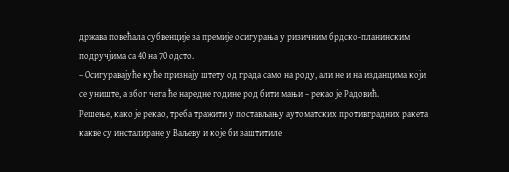држава повећала субвенције за премије осигурања у ризичним брдско-планинским подручјима са 40 на 70 одсто.
– Осигуравајуће куће признају штету од града само на роду, али не и на изданцима који се униште, а због чега ће наредне године род бити мањи – рекао је Радовић.
Решење, како је рекао, треба тражити у постављању аутоматских противградних ракета какве су инсталиране у Ваљеву и које би заштитиле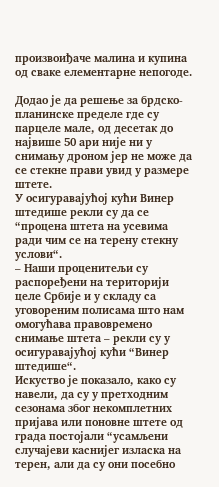произвоиђаче малина и купина од сваке елементарне непогоде.

Додао је да решење за брдско-планинске пределе где су парцеле мале, од десетак до највише 50 ари није ни у снимању дроном јер не може да се стекне прави увид у размере штете.
У осигуравајућој кући Винер штедише рекли су да се “процена штета на усевима ради чим се на терену стекну услови“.
– Наши проценитељи су распоређени на територији целе Србије и у складу са уговореним полисама што нам омогућава правовремено снимање штета – рекли су у осигуравајућој кући “Винер штедише“.
Искуство је показало, како су навели, да су у претходним сезонама због некомплетних пријава или поновне штете од града постојали “усамљени случајеви каснијег изласка на терен, али да су они посебно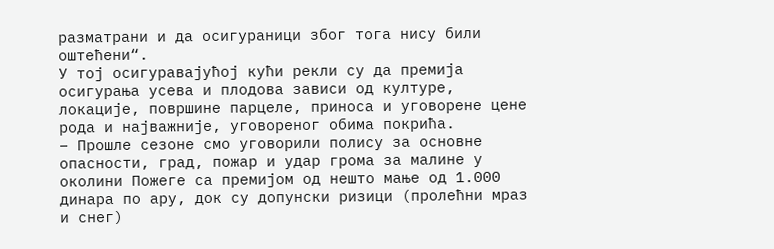разматрани и да осигураници због тога нису били оштећени“.
У тој осигуравајућој кући рекли су да премија осигурања усева и плодова зависи од културе, локације, површине парцеле, приноса и уговорене цене рода и најважније, уговореног обима покрића.
– Прошле сезоне смо уговорили полису за основне опасности, град, пожар и удар грома за малине у околини Пожеге са премијом од нешто мање од 1.000 динара по ару, док су допунски ризици (пролећни мраз и снег)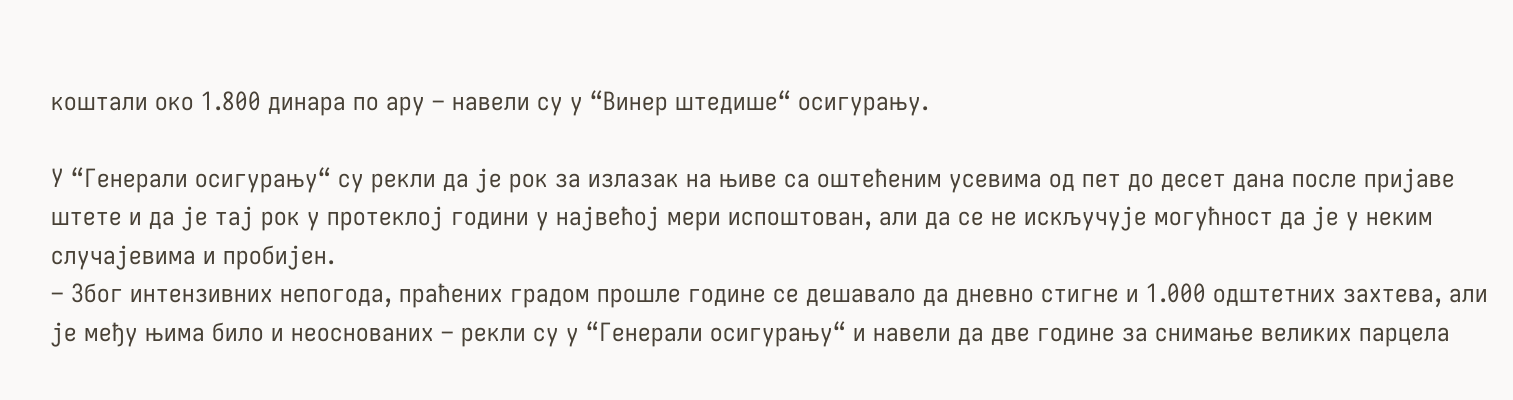коштали око 1.800 динара по ару – навели су у “Винер штедише“ осигурању.

У “Генерали осигурању“ су рекли да је рок за излазак на њиве са оштећеним усевима од пет до десет дана после пријаве штете и да је тај рок у протеклој години у највећој мери испоштован, али да се не искључује могућност да је у неким случајевима и пробијен.
– Због интензивних непогода, праћених градом прошле године се дешавало да дневно стигне и 1.000 одштетних захтева, али је међу њима било и неоснованих – рекли су у “Генерали осигурању“ и навели да две године за снимање великих парцела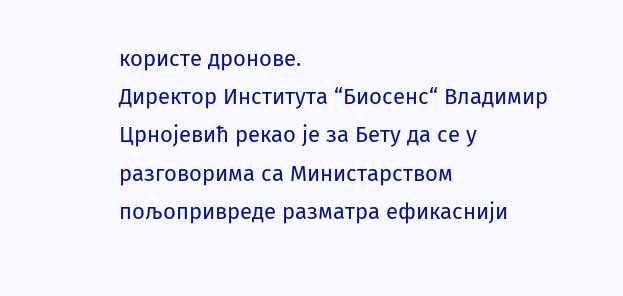користе дронове.
Директор Института “Биосенс“ Владимир Црнојевић рекао је за Бету да се у разговорима са Министарством пољопривреде разматра ефикаснији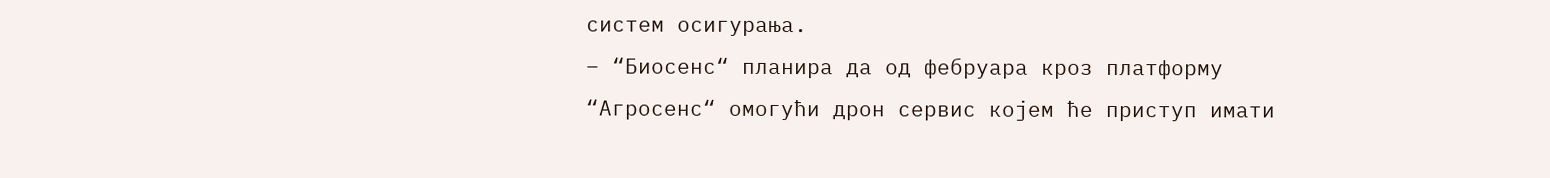систем осигурања.
– “Биосенс“ планира да од фебруара кроз платформу “Агросенс“ омогући дрон сервис којем ће приступ имати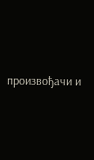произвођачи и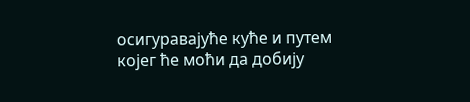осигуравајуће куће и путем којег ће моћи да добију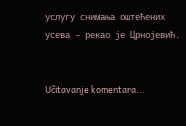услугу снимања оштећених усева – рекао је Црнојевић.


Učitavanje komentara...